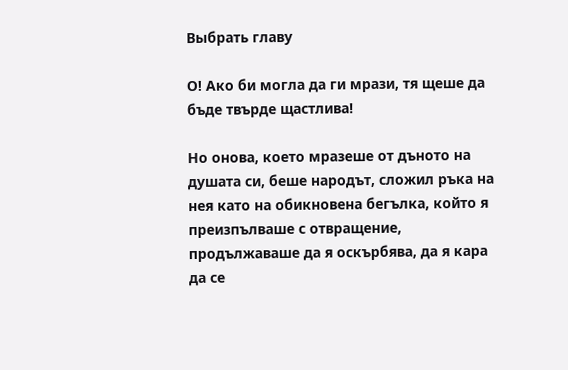Выбрать главу

О! Ако би могла да ги мрази, тя щеше да бъде твърде щастлива!

Но онова, което мразеше от дъното на душата си, беше народът, сложил ръка на нея като на обикновена бегълка, който я преизпълваше с отвращение, продължаваше да я оскърбява, да я кара да се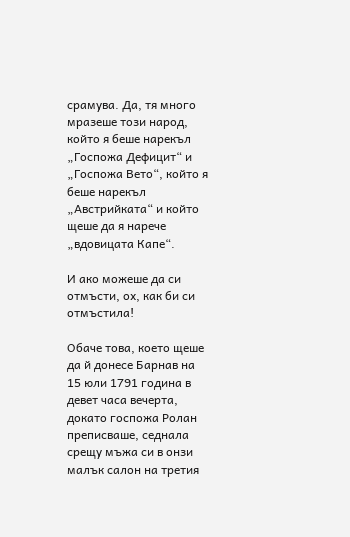срамува. Да, тя много мразеше този народ, който я беше нарекъл „Госпожа Дефицит“ и „Госпожа Вето“, който я беше нарекъл „Австрийката“ и който щеше да я нарече „вдовицата Капе“.

И ако можеше да си отмъсти, ох, как би си отмъстила!

Обаче това, което щеше да й донесе Барнав на 15 юли 1791 година в девет часа вечерта, докато госпожа Ролан преписваше, седнала срещу мъжа си в онзи малък салон на третия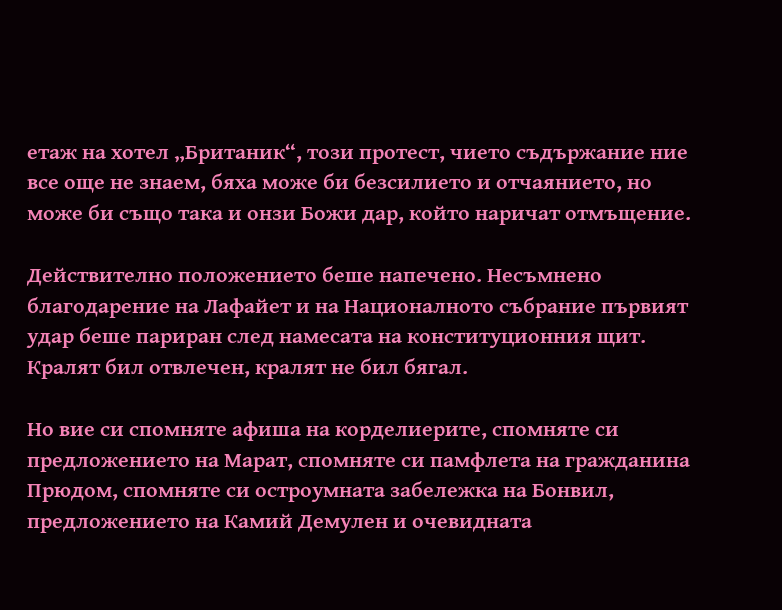етаж на хотел „Британик“, този протест, чието съдържание ние все още не знаем, бяха може би безсилието и отчаянието, но може би също така и онзи Божи дар, който наричат отмъщение.

Действително положението беше напечено. Несъмнено благодарение на Лафайет и на Националното събрание първият удар беше париран след намесата на конституционния щит. Кралят бил отвлечен, кралят не бил бягал.

Но вие си спомняте афиша на корделиерите, спомняте си предложението на Марат, спомняте си памфлета на гражданина Прюдом, спомняте си остроумната забележка на Бонвил, предложението на Камий Демулен и очевидната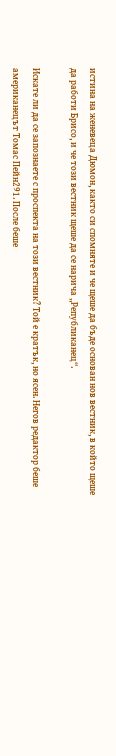истина на женевеца Дюмон, както си спомняте и че щеше да бъде основан нов вестник, в който щеше да работи Брисо, и че този вестник щеше да се нарича „Републиканец“.

Искате ли да се запознаете с проспекта на този вестник? Той е кратък, но ясен. Негов редактор беше американецът Томас Пейн291. После беше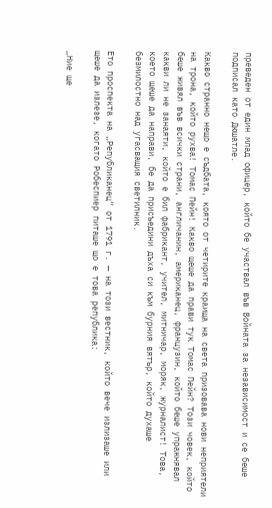преведен от един млад офицер, който бе участвал във Войната за независимост и се беше подписал като Дюшатле.

Какво странно нещо е съдбата, която от четирите краища на света призовава нови неприятели на трона, който рухва! Томас Пейн! Какво щеше да прави тук Томас Пейн? Този човек, който беше живял във всички страни, англичанин, американец, французин, който беше упражнявал какви ли не занаяти, който е бил фабрикант, учител, митничар, моряк, журналист! Това, което щеше да направи, бе да присъедини дъха си към бурния вятър, който духаше безмилостно над угасващия светилник.

Ето проспекта на „Републиканец“ от 1791 г. — на този вестник, който вече излизаше или щеше да излезе, когато Робеспиер питаше що е това република:

„Ние ще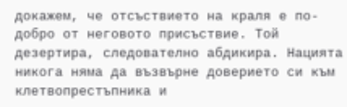докажем, че отсъствието на краля е по-добро от неговото присъствие. Той дезертира, следователно абдикира. Нацията никога няма да възвърне доверието си към клетвопрестъпника и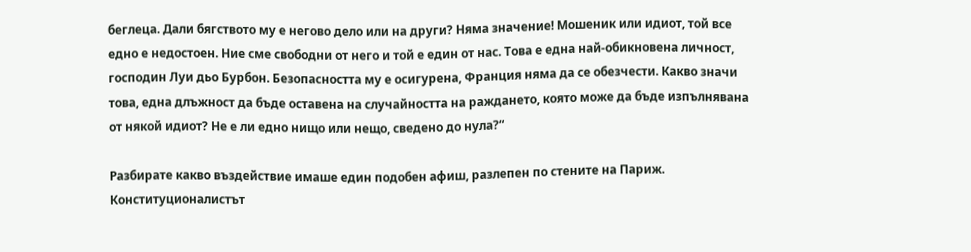беглеца. Дали бягството му е негово дело или на други? Няма значение! Мошеник или идиот, той все едно е недостоен. Ние сме свободни от него и той е един от нас. Това е една най-обикновена личност, господин Луи дьо Бурбон. Безопасността му е осигурена, Франция няма да се обезчести. Какво значи това, една длъжност да бъде оставена на случайността на раждането, която може да бъде изпълнявана от някой идиот? Не е ли едно нищо или нещо, сведено до нула?“

Разбирате какво въздействие имаше един подобен афиш, разлепен по стените на Париж. Конституционалистът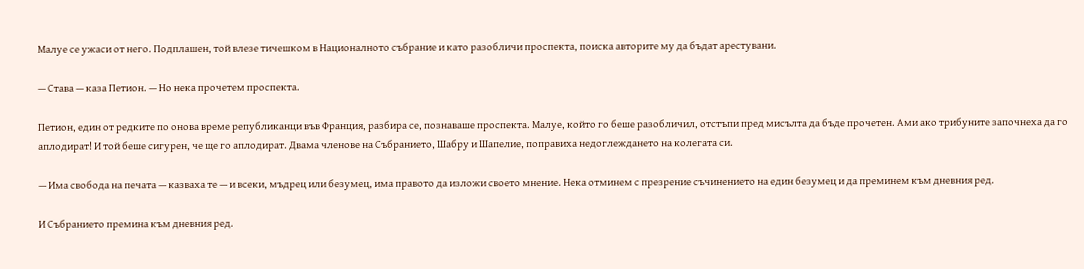Малуе се ужаси от него. Подплашен, той влезе тичешком в Националното събрание и като разобличи проспекта, поиска авторите му да бъдат арестувани.

— Става — каза Петион. — Но нека прочетем проспекта.

Петион, един от редките по онова време републиканци във Франция, разбира се, познаваше проспекта. Малуе, който го беше разобличил, отстъпи пред мисълта да бъде прочетен. Ами ако трибуните започнеха да го аплодират! И той беше сигурен, че ще го аплодират. Двама членове на Събранието, Шабру и Шапелие, поправиха недоглеждането на колегата си.

— Има свобода на печата — казваха те — и всеки, мъдрец или безумец, има правото да изложи своето мнение. Нека отминем с презрение съчинението на един безумец и да преминем към дневния ред.

И Събранието премина към дневния ред.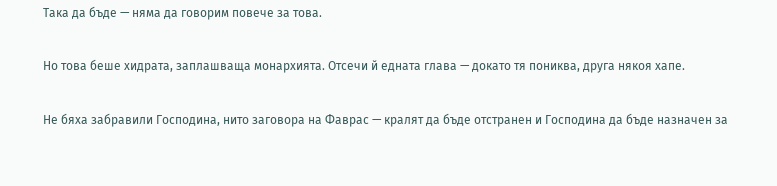Така да бъде — няма да говорим повече за това.

Но това беше хидрата, заплашваща монархията. Отсечи й едната глава — докато тя пониква, друга някоя хапе.

Не бяха забравили Господина, нито заговора на Фаврас — кралят да бъде отстранен и Господина да бъде назначен за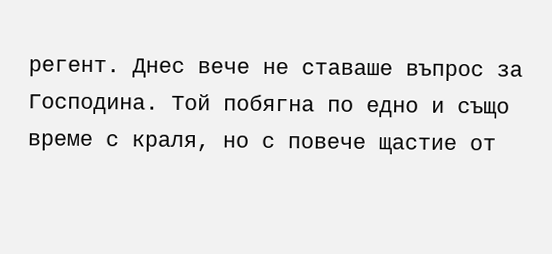регент. Днес вече не ставаше въпрос за Господина. Той побягна по едно и също време с краля, но с повече щастие от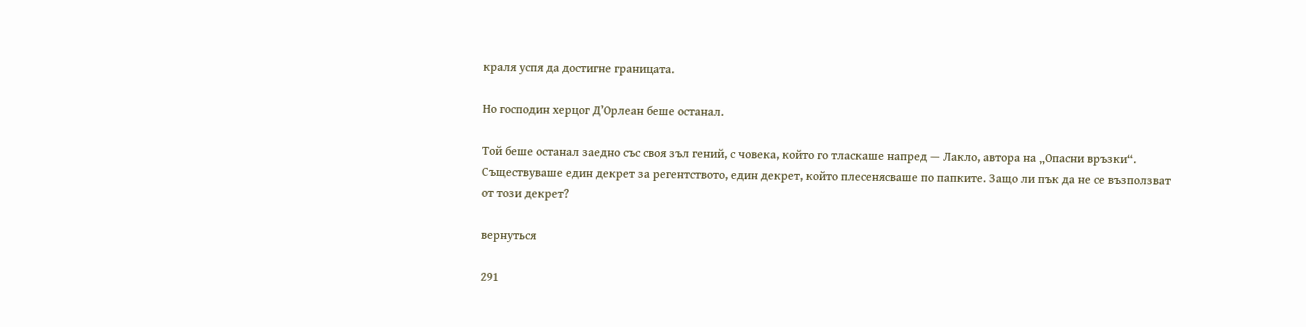краля успя да достигне границата.

Но господин херцог Д’Орлеан беше останал.

Той беше останал заедно със своя зъл гений, с човека, който го тласкаше напред — Лакло, автора на „Опасни връзки“. Съществуваше един декрет за регентството, един декрет, който плесенясваше по папките. Защо ли пък да не се възползват от този декрет?

вернуться

291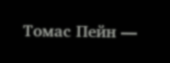Томас Пейн —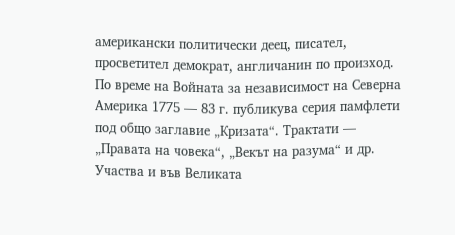американски политически деец, писател, просветител демократ, англичанин по произход. По време на Войната за независимост на Северна Америка 1775 — 83 г. публикува серия памфлети под общо заглавие „Кризата“. Трактати — „Правата на човека“, „Векът на разума“ и др. Участва и във Великата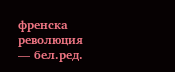френска революция — бел.ред.